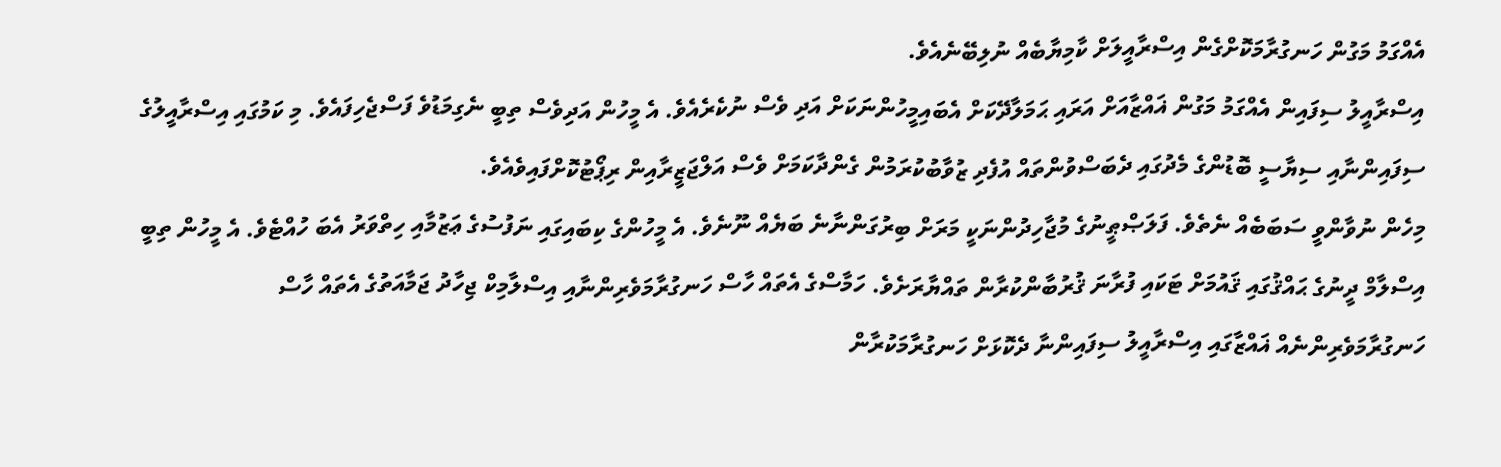އެއްގަމު މަގުން ހަނގުރާމަކޮށްގެން އިސްރާއީލަށް ކާމިޔާބެއް ނުލިބޭނެއެވެ.
އިސްރާއީލު ސިފައިން އެއްގަމު މަގުން ޣައްޒާއަށް އަރައި ޙަމަލާދޭކަށް އެބައިމީހުންނަކަށް އަދި ވެސް ނުކެރެއެވެ. އެ މީހުން އަދިވެސް ތިބީ ނެގިމަޑުވެ ފަސްޖެހިފައެވެ. މި ކަމުގައި އިސްރާއީލުގެ ސިފައިންނާއި ސިޔާސީ ބޮޑުންގެ މެދުގައި ދެބަސްވުންތައް އުފެދި ޒުވާބުކުރަމުން ގެންދާކަމަށް ވެސް އަލްޖަޒީރާއިން ރިޕޯޓުކޮށްފައިވެއެވެ.
މިހެން ނުވާންވީ ސަބަބެއް ނެތެވެ. ފަލަޞްޠީނުގެ މުޖާހިދުންނަކީ މަރަށް ބިރުގަންނާނެ ބަޔެއް ނޫނެވެ. އެ މީހުންގެ ކިބައިގައި ނަފުސުގެ ޢަޒުމާއި ހިތްވަރު އެބަ ހުއްޓެވެ. އެ މީހުން ތިބީ އިސްލާމް ދީނުގެ ޙައްޤުގައި ޤައުމަށް ޓަކައި ފުރާނަ ޤުރުބާންކުރާން ތައްޔާރަށެވެ. ހަމާސްގެ އެތައް ހާސް ހަނގުރާމަވެރިންނާއި އިސްލާމިކް ޖިހާދު ޖަމާއަތުގެ އެތައް ހާސް ހަނގުރާމަވެރިންނެއް ޣައްޒާގައި އިސްރާއީލު ސިފައިންނާ ދެކޮޅަށް ހަނގުރާމަކުރާން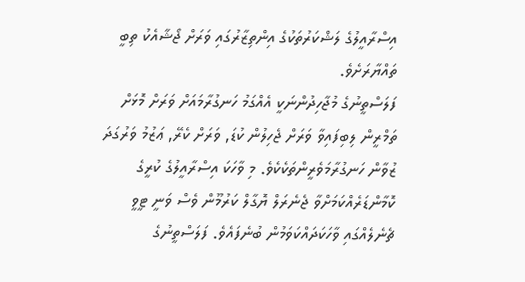އިސްރާއީލުގެ ލަޝްކަރުތަކުގެ އިންތިޒާރުގައި ވަރަށް ޖޯޝާއެކު ތިބީ ތައްޔާރަށެވެ.
ފަލަސްތީނުގެ މުޖާހިދުންނަކީ އެއްގަމު ހަނގުރާމައަށް ވަރަށް މޮޅަށް ތަމްރީން ލިބިފައިވާ ވަރަށް ޖެހިލުން ކުޑަ, ވަރަށް ކެރޭ, ޢަޒުމު ވަރުގަދަ ޒުވާން ހަނގުރާމަވެރީންތަކެކެވެ. މި ވާހަކަ އިސްރާއީލުގެ ކުރީގެ ކޮމާންޑަރެއްކަމަށްވާ ޖެނެރަލް ޔޮގާލް ކަރުމޫން ވެސް ވަނީ ޓީވީ ޗެނެލެއްގައި ވާހަކަދައްކަވަމުން ބުނެފައެވެ. ފަލަސްތީނުގެ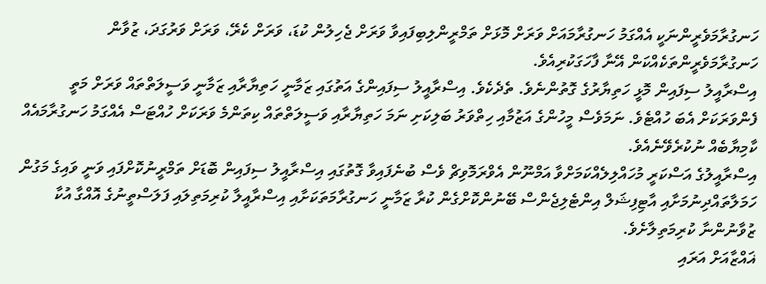ހަނގުރާމަވެރީންނަކީ އެއްގަމު ހަނގުރާމައަށް ވަރަށް މޮޅަށް ތަމްރީންލިބިފައިވާ ވަރަށް ޖެހިލުން ކުޑަ، ވަރަށް ކެރޭ، ވަރަށް ވަރުގަދަ، ޒުވާން ހަނގުރާމަވެރީންތަކެއްކަން އޭނާ ފާހަގަކުރިއެވެ.
އިސްރާއީލު ސިފައިން މޮޅީ ހަތިޔާރުގެ ގޮތުންނެވެ. ތެދެކެވެ. އިސްރާއީލު ސިފައިންގެ އަތުގައި ޒަމާނީ ހަތިޔާރާއި ޒަމާނީ ވަސީލަތްތައް ވަރަށް މަތީ ފެންވަރަކަށް އެބަ ހުއްޓެވެ. ނަމަވެސް މީހުންގެ އަޒުމާއި ހިތްވަރު ބަލިކަށި ނަމަ ހަތިޔާރާއި ވަސީލަތްތައް ކިތަންމެ ވަރަކަށް ހުއްޓަސް އެއްގަމު ހަނގުރާމައެއް ކާމިޔާބެއް ނުކުރެވޭނެއެވެ.
އިސްރާއީލުގެ އަސްކަރީ މުހައްލިލެއްކަމަށްވާ އަމްނޫން އެވްރަމޮވިޗް ވެސް ބުނެފައިވާ ގޮތުގައި އިސްރާއީލު ސިފައިން ބޮޑަށް ތަމްރީނުކޮށްފައި ވަނީ ވައިގެ މަގުން ހަމަލާތައްދިނުމަށާއި އާޓިފިޝަލް އިންޓެލިޖެންސް ބޭނުންކޮށްގެން ކުރާ ޒަމާނީ ހަނގުރާމަތަކަށާއި އިސްރާއީލާ ކުރިމަތިލައި ފަލަސްތީނުގެ އޮއްގާ އުކާ ޒުވާނުންނާ ކުރިމަތިލާށެވެ.
ޣައްޒާއަށް އަރައި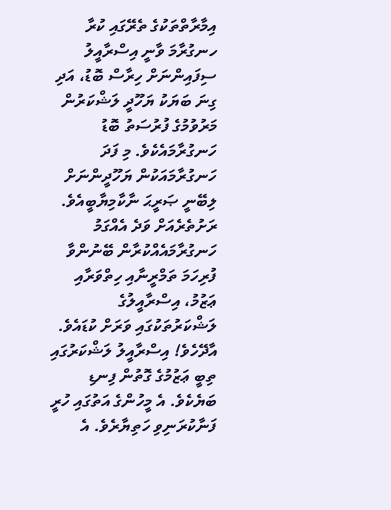އިމާރާތްތަކުގެ ތެރޭގައި ކުރާ ހނގުރާމަ ވާނީ އިސްރާއީލު ސިފައިންނަށް ހިރާސް ބޮޑު، އަދި ގިނަ ބަޔަކު ޔަހޫދީ ލަޝްކަރުން މަރުވުމުގެ ފުރުސަތު ބޮޑު ހަނގުރާމައެކެވެ. މި ފަދަ ހަނގުރާމައަކުން ޔަހޫދީންނަށް ލިބޭނީ ޞަރީޙަ ނާކާމިޔާބީއެވެ. ރަށުތެރެއަށް ވަދެ އެއްގަމު ހަނގުރާމައެއްކުރާން ބޭނުންވާ ފުރިހަމަ ތަމްރީނާއި ހިތްވަރާއި ޢަޒުމު، އިސްރާއީލުގެ ލަޝްކަރުތަކުގައި ވަރަށް ކުޑައެވެ.
އާދޭހެވެ! އިސްރާއީލު ލަޝްކަރުގައި ތިބީ ޢަޒުމުގެ ގޮތުން ފިނޑި ބަޔެކެވެ. އެ މީހުންގެ އަތުގައި ހުރީ ފަނާކުރަނިވި ހަތިޔާރެވެ. އެ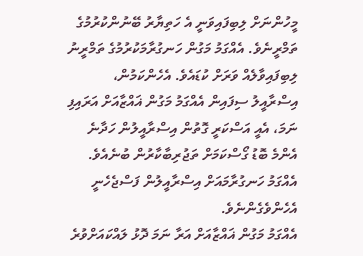މީހުންނަށް ލިބިފައިވަނީ އެ ހަތިޔާރު ބޭނުންކުރުމުގެ ތަމްރީނެވެ. އެއްގަމު މަގުން ހަނގުރާމަކުރުމުގެ ތަމްރީނު ލިބިފައިވާލެއް ވަރަށް ކުޑައެވެ. އެހެންކަމުން، އިސްރާއީލު ސިފައިން އެއްގަމު މަގުން ޣައްޒާއަށް އަރައިފި ނަމަ، އެއީ އަސްކަރީ ގޮތުން އިސްރާއީލުން ހަދާނެ އެންމެ ބޮޑު ގޯސްކަމަށް ތަޖުރިބާކާރުން ބުނެއެވެ. އެއްގަމު ހަނގުރާމައަށް އިސްރާއީލުން ފަސްޖެހެނީ އެހެންވެގެންނެވެ.
އެއްގަމު މަގުން ޣައްޒާއަށް އަރާ ނަމަ ދޮޅު ލައްކައަށްވުރެ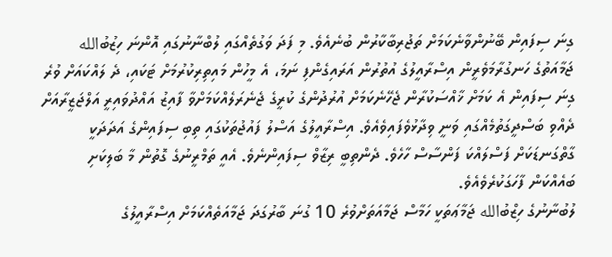ގިނަ ސިފައިން ބޭނުންވާނެކަމަށް ތަޖުރިބާކާރުން ބުނެއެވެ. މި ފަދަ ވަގުތެއްގައި ލުބްނާނުގައި އޮންނަ ހިޒުބުالله ޖަމާއަތުގެ ހަނގުރާމަވެރީން އިސްރާއީލުގެ އުތުރުން އަރައިގެންފި ނަމަ، އެ މީހުން މައިތިރިކުރުމަށް ޓަކައި، ދެ ލައްކައަށް ވުރެ ގިނަ ސިފައިން އެ ކަމަށް ޚާއްސަކުރާން ޖެހޭނެކަމަށް އުރުދުންގެ ކުރީގެ ޖެނެރަލެއްކަމަށްވާ ފާއިޒު އައްދުވައިރީ އަލްޖަޒީރާއަށް ދެއްވި ބަސްދީގަތުމެއްގައި ވަނީ ވިދާޅުވެފައިވެއެވެ. އިސްރާއީލުގެ އަސްލު ފައުޖުތަކުގައި ތިބި ސިފައިންގެ އަދަދަކީ ގާތްގަނޑަކަށް ފަސްލައްކަ ފަންސާސް ހާހެވެ. ދެންތިބީ ރިޒާވް ސިފައިންނެވެ. އެއީ ތަމްރީނުގެ ގޮތުން މާ ބަލިކަށި ބައެއްކަން ފާހަގަކުރެވެއެވެ.
ލުބުނާނުގެ ހިޒްބުالله ޖަމާޢަތަކީ ހަމާސް ޖަމާއަތަށްވުރެ 10 ގުނަ ބާރުގަދަ ޖަމާއަތެއްކަމަށް އިސްރާއީލުގެ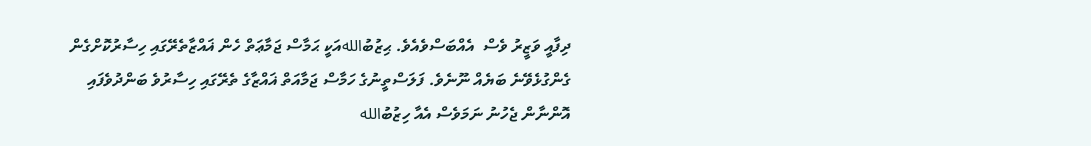ދިފާއީ ވަޒީރު ވެސް  އެއްބަސްވެއެވެ. ޙިޒުބުاللهއަކީ ޙަމާސް ޖަމާޢަތް ހެން ޣައްޒާތެރޭގައި ހިސާރުކޮށްގެން ގެންގުޅެވޭނެ ބަޔެއް ނޫނެވެ. ފަލަސްތީނުގެ ހަމާސް ޖަމާއަތް ޣައްޒާގެ ތެރޭގައި ހިސާރުވެ ބަންދުވެފައި އޮންނާން ޖެހުނު ނަމަވެސް އެއާ ހިޒުބުالله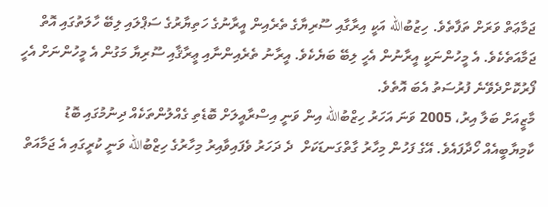ޖަމާޢަތް ވަރަށް ތަފާތެވެ. ހިޒުބުالله އަކީ އިރާގާއި ސޫރިޔާގެ ތެރެއިން އީރާނުގެ ހަތިޔާރުގެ ސަޕްލައި ލިބޭ ހާލަތުގައި އޮތް ޖަމާއަތެކެވެ. އެ މީހުންނަކީ އީރާނުން އެހީ ލިބޭ ބަޔެކެވެ. އީރާނު ތެރެއިންނާއި ޢީރާޤާއި ސޫރިޔާ މަގުން އެ މީހުންނަށް އެހީ ފޯރުކޮށްދެވޭނެ ފުރުސަތު އެބަ އޮތެވެ.
މާޒީއަށް ބަލާ އިރު، 2005 ވަނަ އަހަރު ހިޒްބުالله އިން ވަނީ އިސްރާއީލަށް ބޮޑެތި ގެއްލުންތަކެއް ދިނުމުގައި ބޮޑު ކާމިޔާބީއެއް ހޯދާފައެވެ. އޭގެ ފަހުން މިހާރު ގާތްގަނޑަކަށް  ދެ ދަހަރު ވެފައިވާއިރު މިހާރުގެ ހިޒްބުالله ވަނީ ކުރީގައި އެ ޖަމާއަތް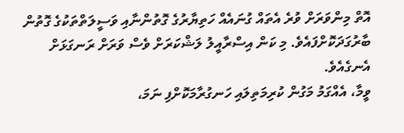އޮތް މިންވަރަށް ވުރެ އެތައް ގުނައެއް ހަތިޔާރުގެ ގޮތުންނާއި ވަސީލަތްތަކުގެ ގޮތުން ބާރުގަދަކޮށްފައެވެ. މި ކަން އިސްރާއީލު ލަޝްކަރަށް ވެސް ވަރަށް ރަނގަޅަށް އެނގެއެވެ.
ވީމާ، އެއްގަމު މަގުން ކުރިމަތިލައި ހަނގުރާމަކޮށްފި ނަމަ،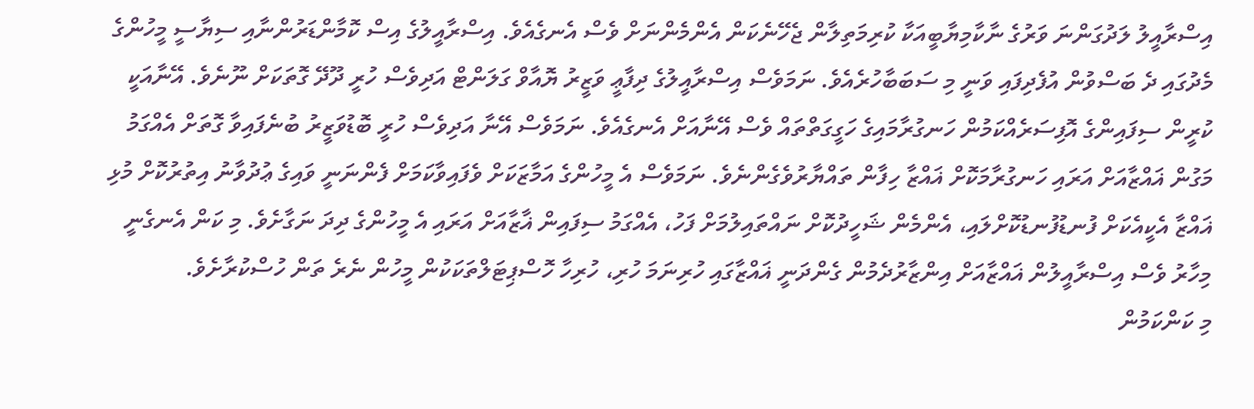އިސްރާއީލު ލަދުގަންނަ ވަރުގެ ނާކާމިޔާބީއަކާ ކުރިމަތިލާން ޖެހޭނެކަން އެންމެންނަށް ވެސް އެނގެއެވެ. އިސްރާއީލުގެ އިސް ކޮމާންޑަރުންނާއި ސިޔާސީ މީހުންގެ މެދުގައި ދެ ބަސްވުން އުފެދިފައި ވަނީ މި ސަބަބާހުރެއެވެ. ނަމަވެސް އިސްރާއީލުގެ ދިފާޢީ ވަޒީރު ޔޮއާވް ގަލަންޓް އަދިވެސް ހުރީ ދޫދޭ ގޮތަކަށް ނޫނެވެ. އޭނާއަކީ ކުރީން ސިފައިންގެ އޮފިސަރެއްކަމުން ހަނގުރާމައިގެ ހަގީގަތްތައް ވެސް އޭނާއަށް އެނގެއެވެ. ނަމަވެސް އޭނާ އަދިވެސް ހުރީ ބޮޑުވަޒީރު ބުނެފައިވާ ގޮތަށް އެއްގަމު މަގުން ޣައްޒާއަށް އަރައި ހަނގުރާމަކޮށް ޣައްޒާ ހިފާން ތައްޔާރުވެގެންނެވެ. ނަމަވެސް އެ މީހުންގެ އަމާޒަކަށް ވެފައިވާކަމަށް ފެންނަނީ ވައިގެ ޢުދުވާނު އިތުރުކޮށް މުޅި ޣައްޒާ އެކީއެކަށް ފުނޑުފުނޑުކޮށްލައި، އެންމެން ޝަހީދުކޮށް ނައްތައިލުމަށް ފަހު، އެއްގަމު ސިފައިން ޣާޒާއަށް އަރައި އެ މީހުންގެ ދިދަ ނަގާށެވެ. މި ކަން އެނގެނީ މިހާރު ވެސް އިސްރާއީލުން ޣައްޒާއަށް އިންޒާރުދެމުން ގެންދަނީ ޣައްޒާގައި ހުރިނަމަ ހުރި، ހުރިހާ ހޮސްޕިޓަލްތަކަކުން މީހުން ނެރެ ތަން ހުސްކުރާށެވެ.
މި ކަންކަމުން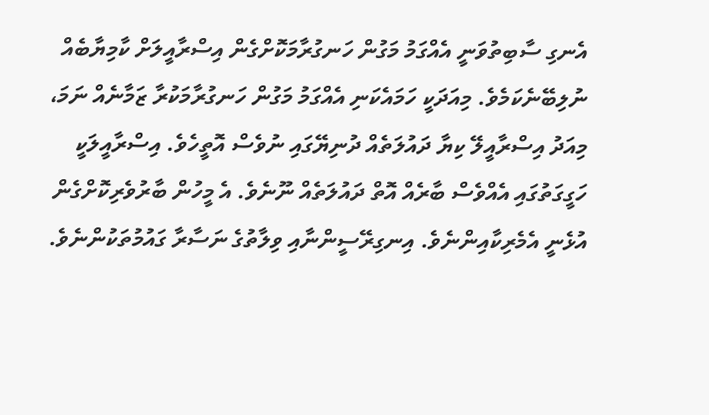އެނގި ސާބިތުވަނީ އެއްގަމު މަގުން ހަނގުރާމަކޮށްގެން އިސްރާއީލަށް ކާމިޔާބެއް ނުލިބޭނެކަމެވެ. މިއަދަކީ ހަމައެކަނި އެއްގަމު މަގުން ހަނގުރާމަކުރާ ޒަމާނެއް ނަމަ، މިއަދު އިސްރާއީލޭ ކިޔާ ދައުލަތެއް ދުނިޔޭގައި ނުވެސް އޮތީހެވެ. އިސްރާއީލަކީ ހަގީގަތުގައި އެއްވެސް ބާރެއް އޮތް ދައުލަތެއް ނޫނެވެ. އެ މީހުން ބާރުވެރިކޮށްގެން އުޅެނީ އެމެރިކާއިންނެވެ. އިނގިރޭސީންނާއި ވިލާތުގެ ނަސާރާ ގައުމުތަކުންނެވެ.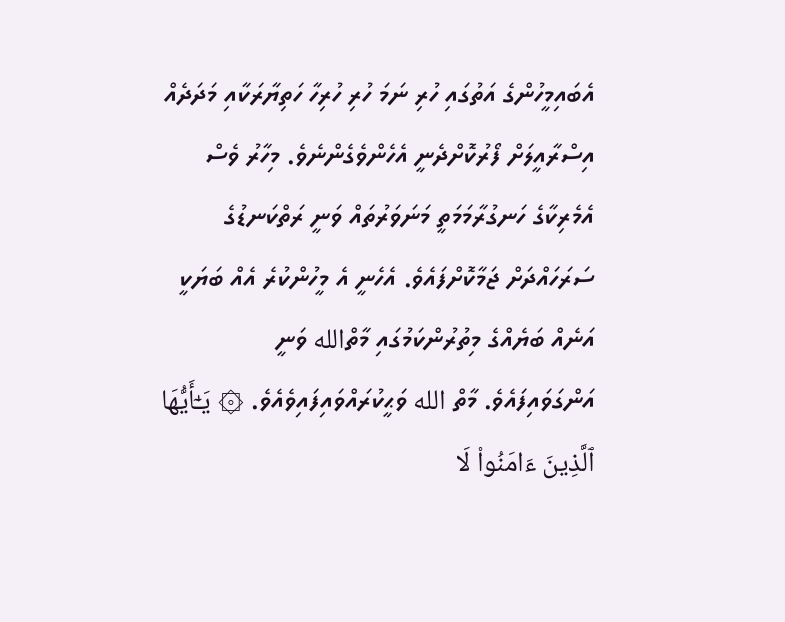އެބައިމީހުންގެ އަތުގައި ހުރި ނަމަ ހުރި ހުރިހާ ހަތިޔާރަކާއި މަދަދެއް އިސްރާއީލަށް ފޯރުކޮށްދެނީ އެހެންވެގެންނެވެ. މިހާރު ވެސް އެމެރިކާގެ ހަނގުރާމަމަތީ މަނަވަރުތައް ވަނީ ރަތްކަނޑުގެ ސަރަހައްދަށް ޖަމާކޮށްފައެވެ. އެހެނީ އެ މީހުންކުރެ އެއް ބަޔަކީ އަނެއް ބަޔެއްގެ މިތުރުންކަމުގައި މާތްالله ވަނީ އަންގަވައިފައެވެ. މާތް الله ވަޙީކުރައްވައިފައިވެއެވެ. ۞ يَـٰٓأَيُّهَا ٱلَّذِينَ ءَامَنُوا۟ لَا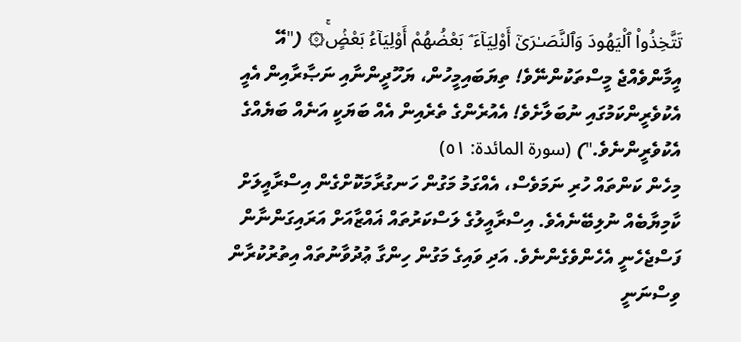تَتَّخِذُوا۟ ٱلْيَهُودَ وَٱلنَّصَـٰرَىٰٓ أَوْلِيَآءَ ۘ بَعْضُهُمْ أَوْلِيَآءُ بَعْضٍۢۚ۞ ("އޭ އީމާންވެއްޖެ މީސްތަކުންނޭވެ! ތިޔަބައިމީހުން، ޔަހޫދީންނާއި ނަޞާރާއިން އެއީ އެކުވެރީންކަމުގައި ނުބަލާށެވެ! އެއުރެންގެ ތެރެއިން އެއް ބަޔަކީ އަނެއް ބަޔެއްގެ އެކުވެރީންނެވެ.") (سورة المائدة: ٥١)
މިހެން ކަންތައް ހުރި ނަމަވެސް، އެއްގަމު މަގުން ހަނގުރާމަކޮށްގެން އިސްރާއީލަށް ކާމިޔާބެއް ނުލިބޭނެއެވެ. އިސްރާއީލުގެ ލަސްކަރުތައް ޣައްޒާއަށް އަރައިގަންނާން ފަސްޖެހެނީ އެހެންވެގެންނެވެ. އަދި ވައިގެ މަގުން ހިންގާ ޢުދުވާނުތައް އިތުރުކުރާން ވިސްނަނީ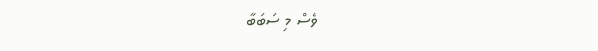ވެސް މި ސަބަބާ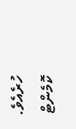ހުރެއެވެ.
ކޮމެންޓް